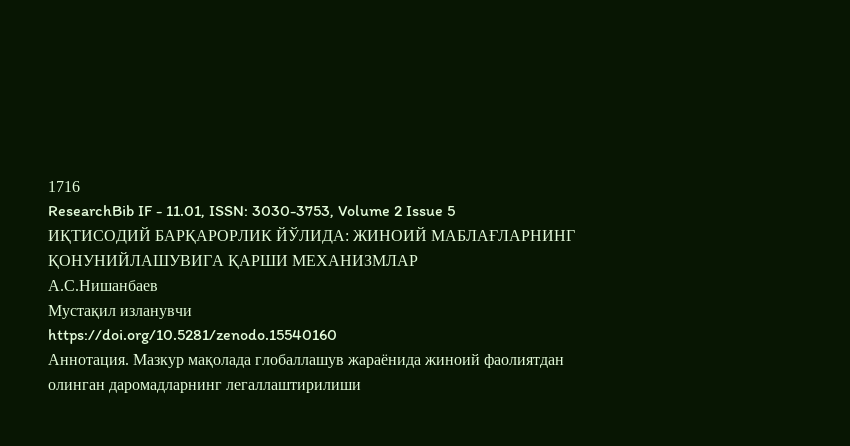1716
ResearchBib IF - 11.01, ISSN: 3030-3753, Volume 2 Issue 5
ИҚТИСОДИЙ БАРҚАРОРЛИК ЙЎЛИДА: ЖИНОИЙ МАБЛАҒЛАРНИНГ
ҚОНУНИЙЛАШУВИГА ҚАРШИ МЕХАНИЗМЛАР
А.С.Нишанбаев
Мустақил изланувчи
https://doi.org/10.5281/zenodo.15540160
Аннотация. Мазкур мақолада глобаллашув жараёнида жиноий фаолиятдан
олинган даромадларнинг легаллаштирилиши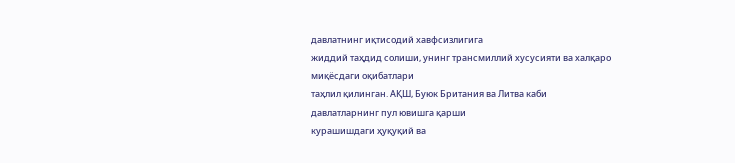давлатнинг иқтисодий хавфсизлигига
жиддий таҳдид солиши, унинг трансмиллий хусусияти ва халқаро миқёсдаги оқибатлари
таҳлил қилинган. АҚШ, Буюк Британия ва Литва каби давлатларнинг пул ювишга қарши
курашишдаги ҳуқуқий ва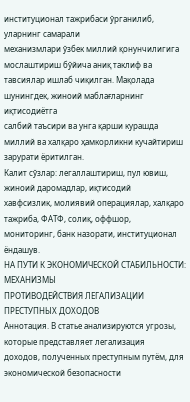институционал тажрибаси ўрганилиб, уларнинг самарали
механизмлари ўзбек миллий қонунчилигига мослаштириш бўйича аниқ таклиф ва
тавсиялар ишлаб чиқилган. Мақолада шунингдек, жиноий маблағларнинг иқтисодиётга
салбий таъсири ва унга қарши курашда миллий ва халқаро ҳамкорликни кучайтириш
зарурати ёритилган.
Калит сўзлар: легаллаштириш, пул ювиш, жиноий даромадлар, иқтисодий
хавфсизлик, молиявий операциялар, халқаро тажриба, ФАТФ, солиқ, оффшор,
мониторинг, банк назорати, институционал ёндашув.
НА ПУТИ К ЭКОНОМИЧЕСКОЙ СТАБИЛЬНОСТИ: МЕХАНИЗМЫ
ПРОТИВОДЕЙСТВИЯ ЛЕГАЛИЗАЦИИ ПРЕСТУПНЫХ ДОХОДОВ
Аннотация. В статье анализируются угрозы, которые представляет легализация
доходов, полученных преступным путём, для экономической безопасности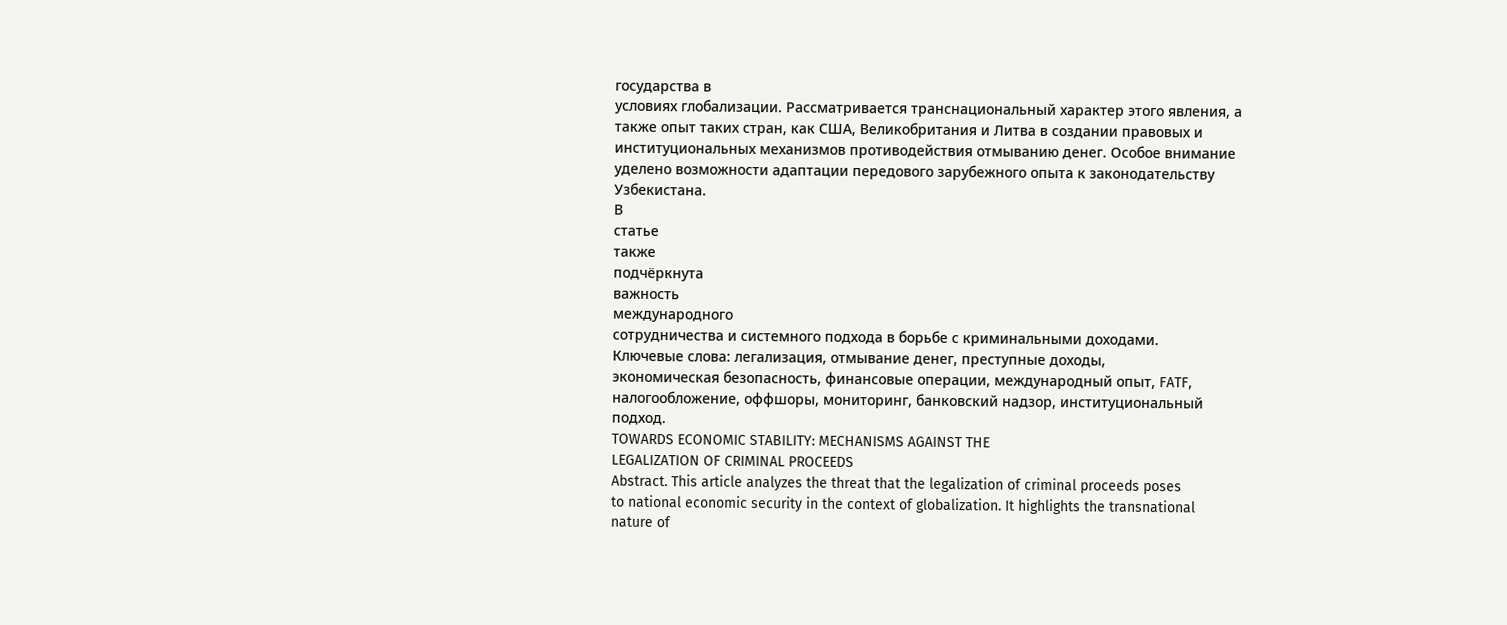государства в
условиях глобализации. Рассматривается транснациональный характер этого явления, а
также опыт таких стран, как США, Великобритания и Литва в создании правовых и
институциональных механизмов противодействия отмыванию денег. Особое внимание
уделено возможности адаптации передового зарубежного опыта к законодательству
Узбекистана.
В
статье
также
подчёркнута
важность
международного
сотрудничества и системного подхода в борьбе с криминальными доходами.
Ключевые слова: легализация, отмывание денег, преступные доходы,
экономическая безопасность, финансовые операции, международный опыт, FATF,
налогообложение, оффшоры, мониторинг, банковский надзор, институциональный
подход.
TOWARDS ECONOMIC STABILITY: MECHANISMS AGAINST THE
LEGALIZATION OF CRIMINAL PROCEEDS
Abstract. This article analyzes the threat that the legalization of criminal proceeds poses
to national economic security in the context of globalization. It highlights the transnational
nature of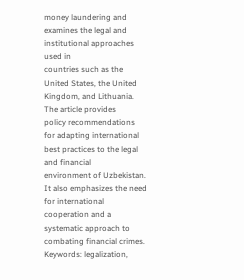money laundering and examines the legal and institutional approaches used in
countries such as the United States, the United Kingdom, and Lithuania. The article provides
policy recommendations for adapting international best practices to the legal and financial
environment of Uzbekistan. It also emphasizes the need for international cooperation and a
systematic approach to combating financial crimes.
Keywords: legalization,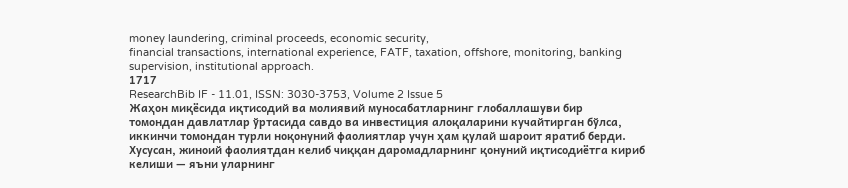money laundering, criminal proceeds, economic security,
financial transactions, international experience, FATF, taxation, offshore, monitoring, banking
supervision, institutional approach.
1717
ResearchBib IF - 11.01, ISSN: 3030-3753, Volume 2 Issue 5
Жаҳон миқёсида иқтисодий ва молиявий муносабатларнинг глобаллашуви бир
томондан давлатлар ўртасида савдо ва инвестиция алоқаларини кучайтирган бўлса,
иккинчи томондан турли ноқонуний фаолиятлар учун ҳам қулай шароит яратиб берди.
Хусусан, жиноий фаолиятдан келиб чиққан даромадларнинг қонуний иқтисодиётга кириб
келиши — яъни уларнинг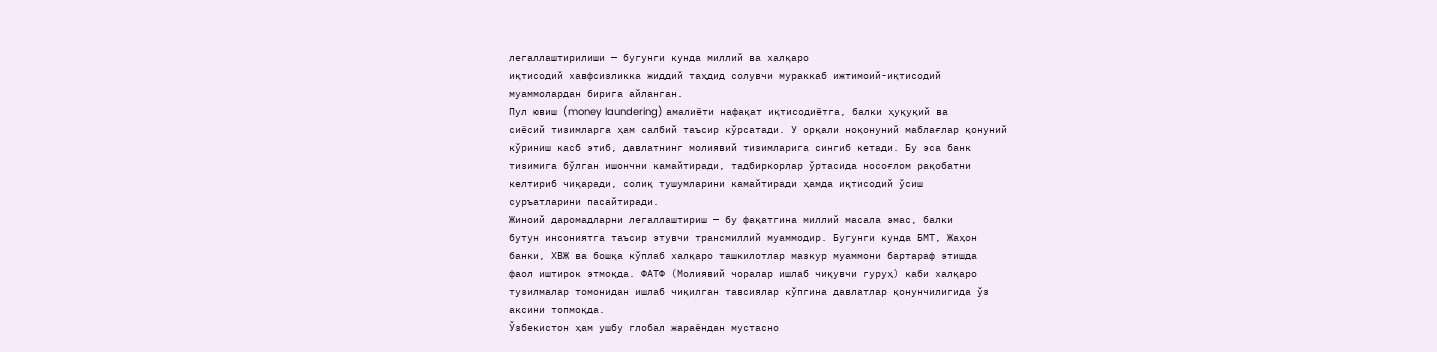легаллаштирилиши — бугунги кунда миллий ва халқаро
иқтисодий хавфсизликка жиддий таҳдид солувчи мураккаб ижтимоий-иқтисодий
муаммолардан бирига айланган.
Пул ювиш (money laundering) амалиёти нафақат иқтисодиётга, балки ҳуқуқий ва
сиёсий тизимларга ҳам салбий таъсир кўрсатади. У орқали ноқонуний маблағлар қонуний
кўриниш касб этиб, давлатнинг молиявий тизимларига сингиб кетади. Бу эса банк
тизимига бўлган ишончни камайтиради, тадбиркорлар ўртасида носоғлом рақобатни
келтириб чиқаради, солиқ тушумларини камайтиради ҳамда иқтисодий ўсиш
суръатларини пасайтиради.
Жиноий даромадларни легаллаштириш — бу фақатгина миллий масала эмас, балки
бутун инсониятга таъсир этувчи трансмиллий муаммодир. Бугунги кунда БМТ, Жаҳон
банки, ХВЖ ва бошқа кўплаб халқаро ташкилотлар мазкур муаммони бартараф этишда
фаол иштирок этмоқда. ФАТФ (Молиявий чоралар ишлаб чиқувчи гуруҳ) каби халқаро
тузилмалар томонидан ишлаб чиқилган тавсиялар кўпгина давлатлар қонунчилигида ўз
аксини топмоқда.
Ўзбекистон ҳам ушбу глобал жараёндан мустасно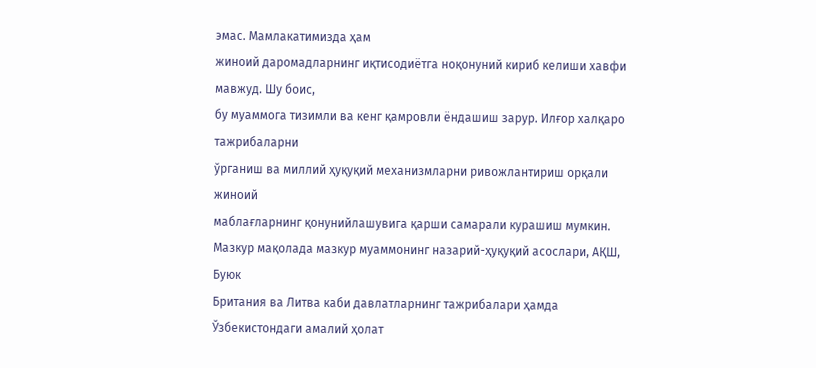эмас. Мамлакатимизда ҳам
жиноий даромадларнинг иқтисодиётга ноқонуний кириб келиши хавфи мавжуд. Шу боис,
бу муаммога тизимли ва кенг қамровли ёндашиш зарур. Илғор халқаро тажрибаларни
ўрганиш ва миллий ҳуқуқий механизмларни ривожлантириш орқали жиноий
маблағларнинг қонунийлашувига қарши самарали курашиш мумкин.
Мазкур мақолада мазкур муаммонинг назарий-ҳуқуқий асослари, АҚШ, Буюк
Британия ва Литва каби давлатларнинг тажрибалари ҳамда Ўзбекистондаги амалий ҳолат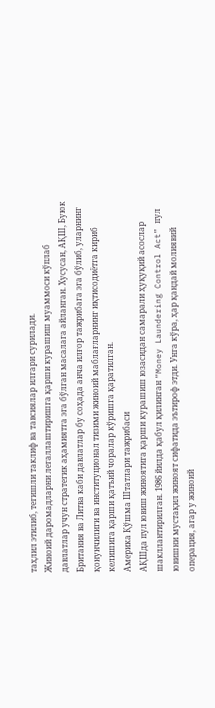таҳлил этилиб, тегишли таклиф ва тавсиялар илгари сурилади.
Жиноий даромадларни легаллаштиришга қарши курашиш муаммоси кўплаб
давлатлар учун стратегик аҳамиятга эга бўлган масалага айланган. Хусусан, АҚШ, Буюк
Британия ва Литва каби давлатлар бу соҳада анча илғор тажрибага эга бўлиб, уларнинг
қонунчилиги ва институционал тизими жиноий маблағларнинг иқтисодиётга кириб
келишига қарши қатъий чоралар кўришга қаратилган.
Америка Қўшма Штатлари тажрибаси
АҚШда пул ювиш жиноятига қарши курашиш юзасидан самарали ҳуқуқий асослар
шакллантирилган. 1986 йилда қабул қилинган “Money Laundering Control Act” пул
ювишни мустақил жиноят сифатида эътироф этди. Унга кўра, ҳар қандай молиявий
операция, агар у жиноий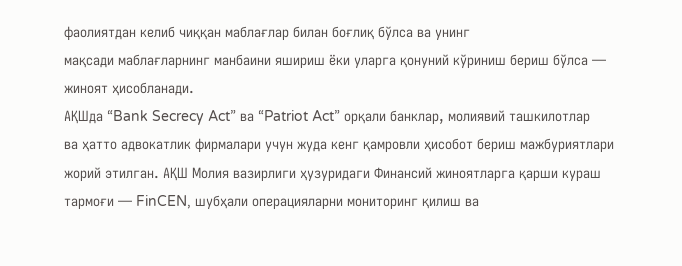фаолиятдан келиб чиққан маблағлар билан боғлиқ бўлса ва унинг
мақсади маблағларнинг манбаини яшириш ёки уларга қонуний кўриниш бериш бўлса —
жиноят ҳисобланади.
АҚШда “Bank Secrecy Act” ва “Patriot Act” орқали банклар, молиявий ташкилотлар
ва ҳатто адвокатлик фирмалари учун жуда кенг қамровли ҳисобот бериш мажбуриятлари
жорий этилган. АҚШ Молия вазирлиги ҳузуридаги Финансий жиноятларга қарши кураш
тармоғи — FinCEN, шубҳали операцияларни мониторинг қилиш ва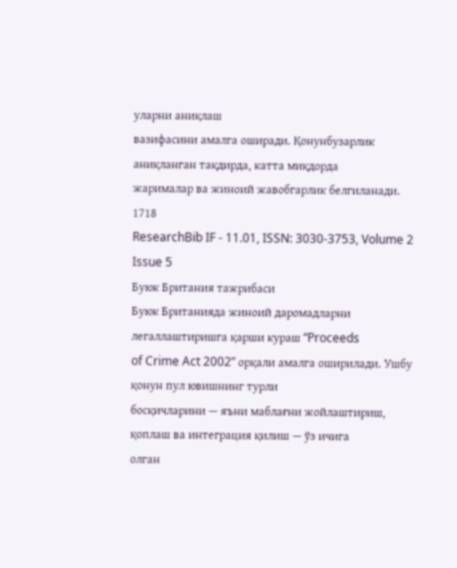уларни аниқлаш
вазифасини амалга оширади. Қонунбузарлик аниқланган тақдирда, катта миқдорда
жарималар ва жиноий жавобгарлик белгиланади.
1718
ResearchBib IF - 11.01, ISSN: 3030-3753, Volume 2 Issue 5
Буюк Британия тажрибаси
Буюк Британияда жиноий даромадларни легаллаштиришга қарши кураш “Proceeds
of Crime Act 2002” орқали амалга оширилади. Ушбу қонун пул ювишнинг турли
босқичларини — яъни маблағни жойлаштириш, қоплаш ва интеграция қилиш — ўз ичига
олган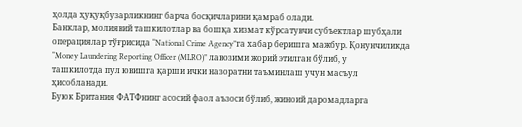ҳолда ҳуқуқбузарликнинг барча босқичларини қамраб олади.
Банклар, молиявий ташкилотлар ва бошқа хизмат кўрсатувчи субъектлар шубҳали
операциялар тўғрисида “National Crime Agency”га хабар беришга мажбур. Қонунчиликда
“Money Laundering Reporting Officer (MLRO)” лавозими жорий этилган бўлиб, у
ташкилотда пул ювишга қарши ички назоратни таъминлаш учун масъул ҳисобланади.
Буюк Британия ФАТФнинг асосий фаол аъзоси бўлиб, жиноий даромадларга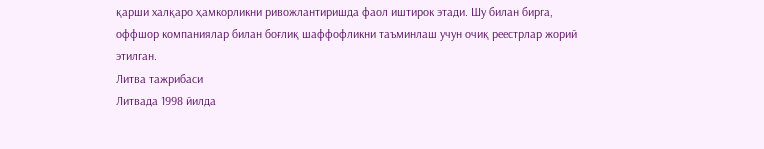қарши халқаро ҳамкорликни ривожлантиришда фаол иштирок этади. Шу билан бирга,
оффшор компаниялар билан боғлиқ шаффофликни таъминлаш учун очиқ реестрлар жорий
этилган.
Литва тажрибаси
Литвада 1998 йилда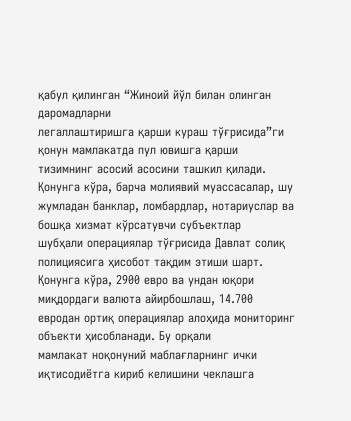қабул қилинган “Жиноий йўл билан олинган даромадларни
легаллаштиришга қарши кураш тўғрисида”ги қонун мамлакатда пул ювишга қарши
тизимнинг асосий асосини ташкил қилади. Қонунга кўра, барча молиявий муассасалар, шу
жумладан банклар, ломбардлар, нотариуслар ва бошқа хизмат кўрсатувчи субъектлар
шубҳали операциялар тўғрисида Давлат солиқ полициясига ҳисобот тақдим этиши шарт.
Қонунга кўра, 2900 евро ва ундан юқори миқдордаги валюта айирбошлаш, 14.700
евродан ортиқ операциялар алоҳида мониторинг объекти ҳисобланади. Бу орқали
мамлакат ноқонуний маблағларнинг ички иқтисодиётга кириб келишини чеклашга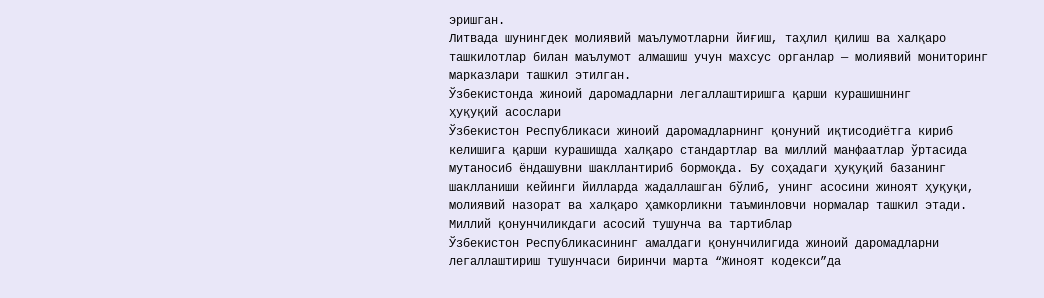эришган.
Литвада шунингдек молиявий маълумотларни йиғиш, таҳлил қилиш ва халқаро
ташкилотлар билан маълумот алмашиш учун махсус органлар — молиявий мониторинг
марказлари ташкил этилган.
Ўзбекистонда жиноий даромадларни легаллаштиришга қарши курашишнинг
ҳуқуқий асослари
Ўзбекистон Республикаси жиноий даромадларнинг қонуний иқтисодиётга кириб
келишига қарши курашишда халқаро стандартлар ва миллий манфаатлар ўртасида
мутаносиб ёндашувни шакллантириб бормоқда. Бу соҳадаги ҳуқуқий базанинг
шаклланиши кейинги йилларда жадаллашган бўлиб, унинг асосини жиноят ҳуқуқи,
молиявий назорат ва халқаро ҳамкорликни таъминловчи нормалар ташкил этади.
Миллий қонунчиликдаги асосий тушунча ва тартиблар
Ўзбекистон Республикасининг амалдаги қонунчилигида жиноий даромадларни
легаллаштириш тушунчаси биринчи марта “Жиноят кодекси”да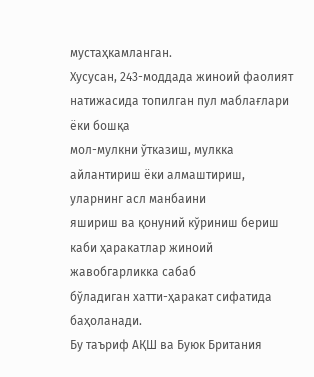мустаҳкамланган.
Хусусан, 243-моддада жиноий фаолият натижасида топилган пул маблағлари ёки бошқа
мол-мулкни ўтказиш, мулкка айлантириш ёки алмаштириш, уларнинг асл манбаини
яшириш ва қонуний кўриниш бериш каби ҳаракатлар жиноий жавобгарликка сабаб
бўладиган хатти-ҳаракат сифатида баҳоланади.
Бу таъриф АҚШ ва Буюк Британия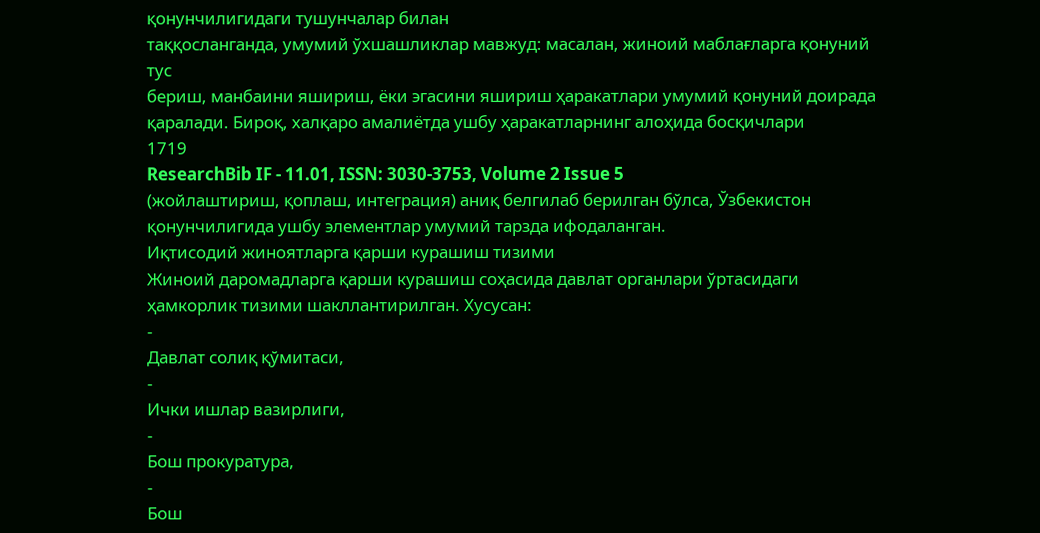қонунчилигидаги тушунчалар билан
таққосланганда, умумий ўхшашликлар мавжуд: масалан, жиноий маблағларга қонуний тус
бериш, манбаини яшириш, ёки эгасини яшириш ҳаракатлари умумий қонуний доирада
қаралади. Бироқ, халқаро амалиётда ушбу ҳаракатларнинг алоҳида босқичлари
1719
ResearchBib IF - 11.01, ISSN: 3030-3753, Volume 2 Issue 5
(жойлаштириш, қоплаш, интеграция) аниқ белгилаб берилган бўлса, Ўзбекистон
қонунчилигида ушбу элементлар умумий тарзда ифодаланган.
Иқтисодий жиноятларга қарши курашиш тизими
Жиноий даромадларга қарши курашиш соҳасида давлат органлари ўртасидаги
ҳамкорлик тизими шакллантирилган. Хусусан:
-
Давлат солиқ қўмитаси,
-
Ички ишлар вазирлиги,
-
Бош прокуратура,
-
Бош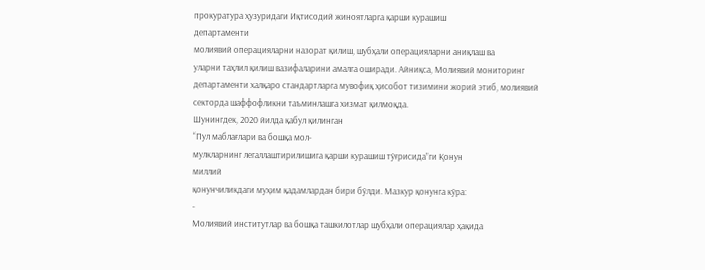прокуратура ҳузуридаги Иқтисодий жиноятларга қарши курашиш
департаменти
молиявий операцияларни назорат қилиш, шубҳали операцияларни аниқлаш ва
уларни таҳлил қилиш вазифаларини амалга оширади. Айниқса, Молиявий мониторинг
департаменти халқаро стандартларга мувофиқ ҳисобот тизимини жорий этиб, молиявий
секторда шаффофликни таъминлашга хизмат қилмоқда.
Шунингдек, 2020 йилда қабул қилинган
“Пул маблағлари ва бошқа мол-
мулкларнинг легаллаштирилишига қарши курашиш тўғрисида”ги Қонун
миллий
қонунчиликдаги муҳим қадамлардан бири бўлди. Мазкур қонунга кўра:
-
Молиявий институтлар ва бошқа ташкилотлар шубҳали операциялар ҳақида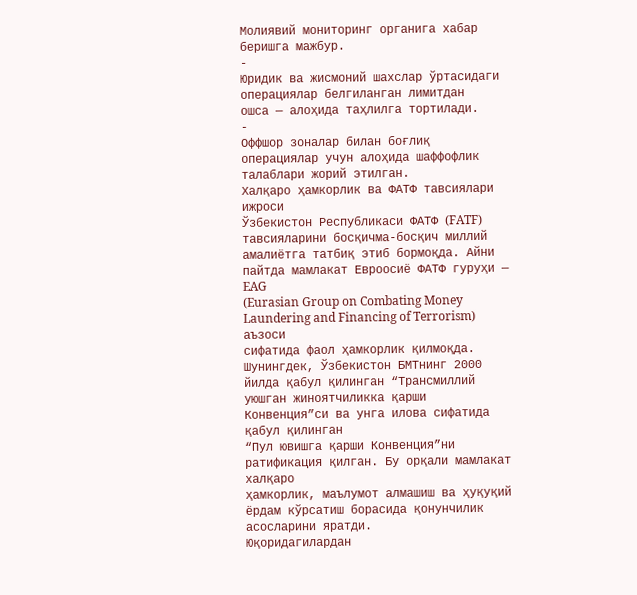Молиявий мониторинг органига хабар беришга мажбур.
-
Юридик ва жисмоний шахслар ўртасидаги операциялар белгиланган лимитдан
ошса — алоҳида таҳлилга тортилади.
-
Оффшор зоналар билан боғлиқ операциялар учун алоҳида шаффофлик
талаблари жорий этилган.
Халқаро ҳамкорлик ва ФАТФ тавсиялари ижроси
Ўзбекистон Республикаси ФАТФ (FATF) тавсияларини босқичма-босқич миллий
амалиётга татбиқ этиб бормоқда. Айни пайтда мамлакат Евроосиё ФАТФ гуруҳи — EAG
(Eurasian Group on Combating Money Laundering and Financing of Terrorism) аъзоси
сифатида фаол ҳамкорлик қилмоқда.
Шунингдек, Ўзбекистон БМТнинг 2000 йилда қабул қилинган “Трансмиллий
уюшган жиноятчиликка қарши Конвенция”си ва унга илова сифатида қабул қилинган
“Пул ювишга қарши Конвенция”ни ратификация қилган. Бу орқали мамлакат халқаро
ҳамкорлик, маълумот алмашиш ва ҳуқуқий ёрдам кўрсатиш борасида қонунчилик
асосларини яратди.
Юқоридагилардан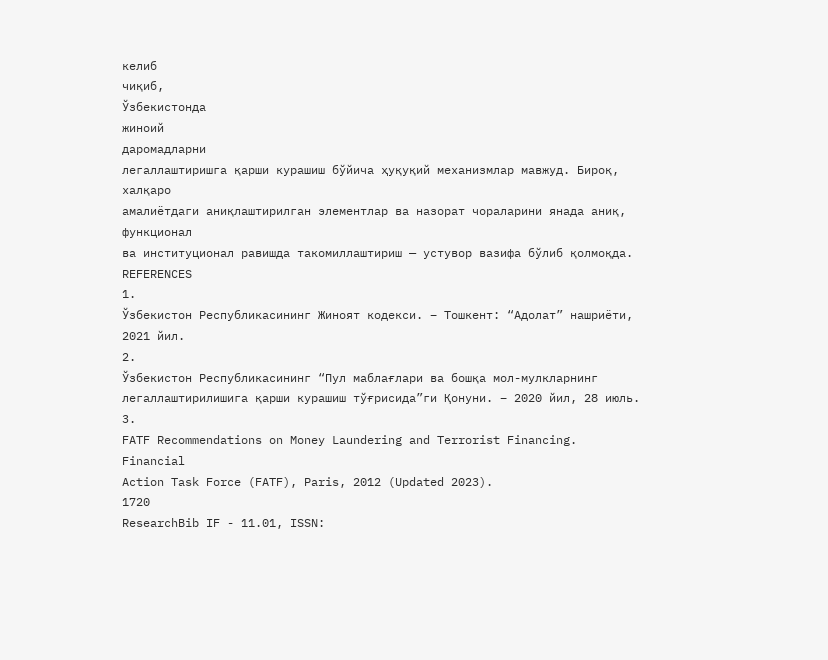келиб
чиқиб,
Ўзбекистонда
жиноий
даромадларни
легаллаштиришга қарши курашиш бўйича ҳуқуқий механизмлар мавжуд. Бироқ, халқаро
амалиётдаги аниқлаштирилган элементлар ва назорат чораларини янада аниқ, функционал
ва институционал равишда такомиллаштириш — устувор вазифа бўлиб қолмоқда.
REFERENCES
1.
Ўзбекистон Республикасининг Жиноят кодекси. – Тошкент: “Адолат” нашриёти,
2021 йил.
2.
Ўзбекистон Республикасининг “Пул маблағлари ва бошқа мол-мулкларнинг
легаллаштирилишига қарши курашиш тўғрисида”ги Қонуни. – 2020 йил, 28 июль.
3.
FATF Recommendations on Money Laundering and Terrorist Financing. Financial
Action Task Force (FATF), Paris, 2012 (Updated 2023).
1720
ResearchBib IF - 11.01, ISSN: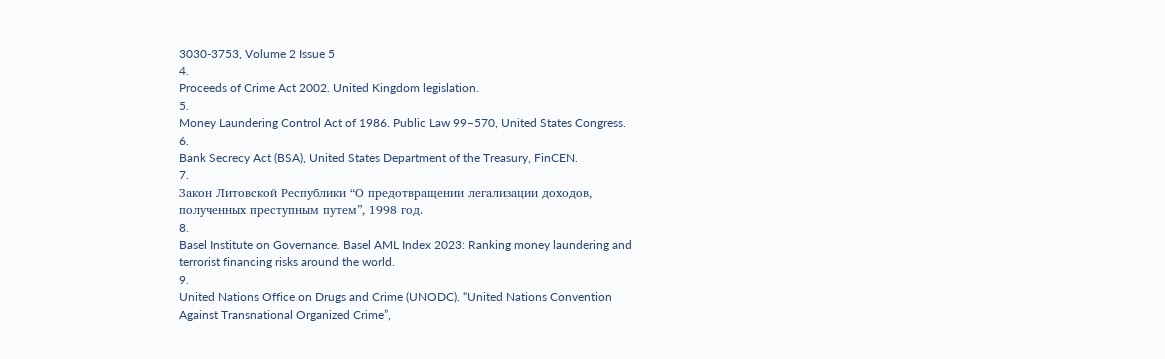3030-3753, Volume 2 Issue 5
4.
Proceeds of Crime Act 2002. United Kingdom legislation.
5.
Money Laundering Control Act of 1986. Public Law 99–570, United States Congress.
6.
Bank Secrecy Act (BSA), United States Department of the Treasury, FinCEN.
7.
Закон Литовской Республики “О предотвращении легализации доходов,
полученных преступным путем”, 1998 год.
8.
Basel Institute on Governance. Basel AML Index 2023: Ranking money laundering and
terrorist financing risks around the world.
9.
United Nations Office on Drugs and Crime (UNODC). “United Nations Convention
Against Transnational Organized Crime”,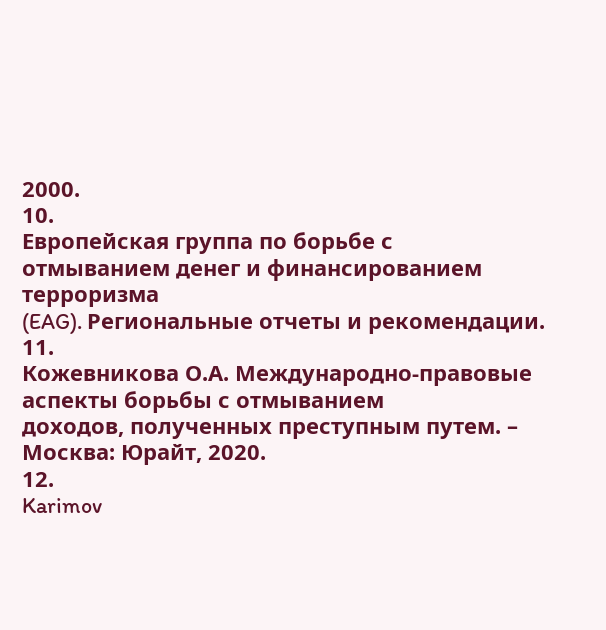2000.
10.
Европейская группа по борьбе с отмыванием денег и финансированием терроризма
(EAG). Региональные отчеты и рекомендации.
11.
Кожевникова О.А. Международно-правовые аспекты борьбы с отмыванием
доходов, полученных преступным путем. – Москва: Юрайт, 2020.
12.
Karimov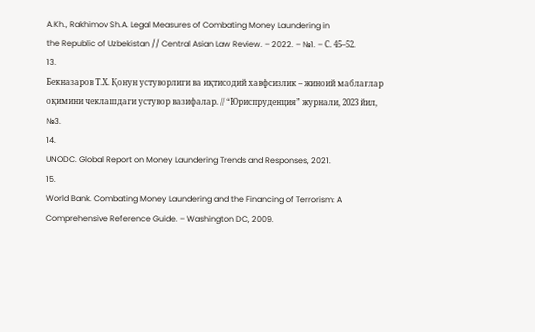A.Kh., Rakhimov Sh.A. Legal Measures of Combating Money Laundering in
the Republic of Uzbekistan // Central Asian Law Review. – 2022. – №1. – С. 45–52.
13.
Бекназаров Т.Х. Қонун устуворлиги ва иқтисодий хавфсизлик – жиноий маблағлар
оқимини чеклашдаги устувор вазифалар. // “Юриспруденция” журнали, 2023 йил,
№3.
14.
UNODC. Global Report on Money Laundering Trends and Responses, 2021.
15.
World Bank. Combating Money Laundering and the Financing of Terrorism: A
Comprehensive Reference Guide. – Washington DC, 2009.